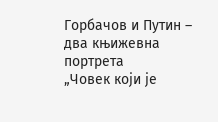Горбачов и Путин – два књижевна портрета
„Човек који је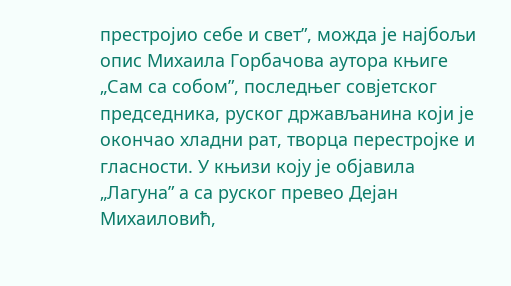престројио себе и свет”, можда је најбољи опис Михаила Горбачова аутора књиге „Сам са собом”, последњег совјетског председника, руског држављанина који је окончао хладни рат, творца перестројке и гласности. У књизи коју је објавила „Лагуна” а са руског превео Дејан Михаиловић,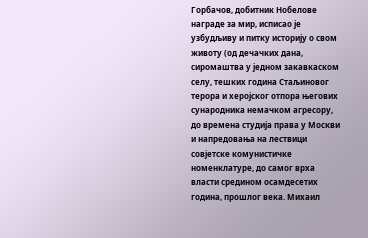Горбачов, добитник Нобелове награде за мир, исписао је узбудљиву и питку историју о свом животу (од дечачких дана, сиромаштва у једном закавкаском селу, тешких година Стаљиновог терора и херојског отпора његових сународника немачком агресору, до времена студија права у Москви и напредовања на лествици совјетске комунистичке номенклатуре, до самог врха власти средином осамдесетих година, прошлог века. Михаил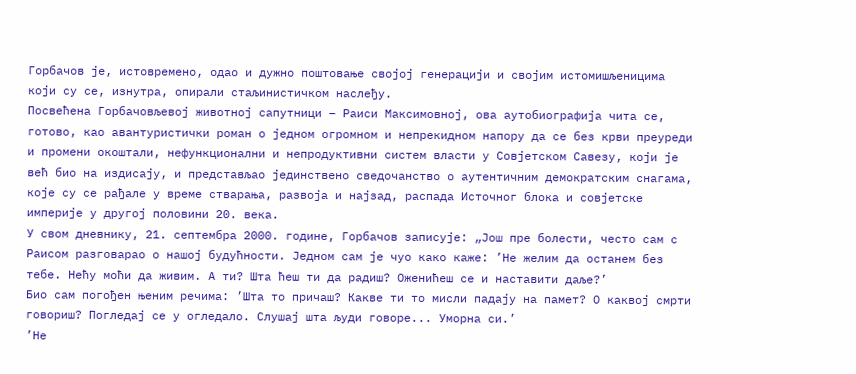Горбачов је, истовремено, одао и дужно поштовање својој генерацији и својим истомишљеницима који су се, изнутра, опирали стаљинистичком наслеђу.
Посвећена Горбачовљевој животној сапутници – Раиси Максимовној, ова аутобиографија чита се, готово, као авантуристички роман о једном огромном и непрекидном напору да се без крви преуреди и промени окоштали, нефункционални и непродуктивни систем власти у Совјетском Савезу, који је већ био на издисају, и представљао јединствено сведочанство о аутентичним демократским снагама, које су се рађале у време стварања, развоја и најзад, распада Источног блока и совјетске империје у другој половини 20. века.
У свом дневнику, 21. септембра 2000. године, Горбачов записује: „Још пре болести, често сам с Раисом разговарао о нашој будућности. Једном сам је чуо како каже: ’Не желим да останем без тебе. Нећу моћи да живим. А ти? Шта ћеш ти да радиш? Оженићеш се и наставити даље?’
Био сам погођен њеним речима: ’Шта то причаш? Какве ти то мисли падају на памет? О каквој смрти говориш? Погледај се у огледало. Слушај шта људи говоре... Уморна си.’
’Не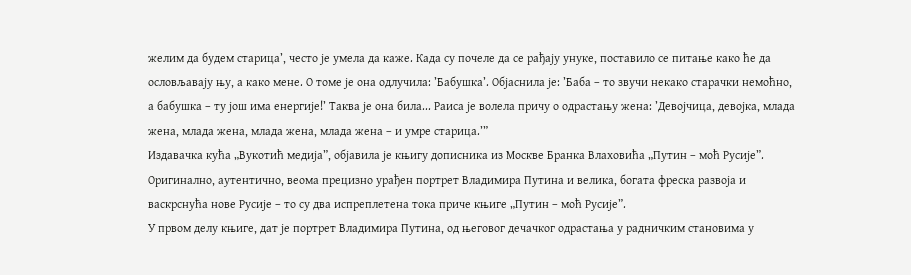желим да будем старица’, често је умела да каже. Када су почеле да се рађају унуке, поставило се питање како ће да ословљавају њу, а како мене. О томе је она одлучила: ’Бабушка’. Објаснила је: ’Баба – то звучи некако старачки немоћно, а бабушка – ту још има енергије!’ Таква је она била... Раиса је волела причу о одрастању жена: ’Девојчица, девојка, млада жена, млада жена, млада жена, млада жена – и умре старица.’”
Издавачка кућа „Вукотић медија”, објавила је књигу дописника из Москве Бранка Влаховића „Путин – моћ Русије”. Оригинално, аутентично, веома прецизно урађен портрет Владимира Путина и велика, богата фреска развоја и васкрснућа нове Русије – то су два испреплетена тока приче књиге „Путин – моћ Русије”.
У првом делу књиге, дат је портрет Владимира Путина, од његовог дечачког одрастања у радничким становима у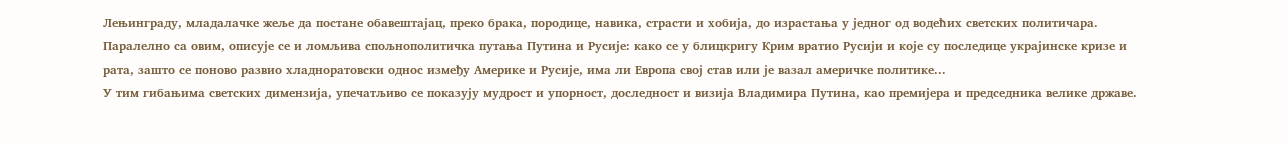Лењинграду, младалачке жеље да постане обавештајац, преко брака, породице, навика, страсти и хобија, до израстања у једног од водећих светских политичара. Паралелно са овим, описује се и ломљива спољнополитичка путања Путина и Русије: како се у блицкригу Крим вратио Русији и које су последице украјинске кризе и рата, зашто се поново развио хладноратовски однос између Америке и Русије, има ли Европа свој став или је вазал америчке политике...
У тим гибањима светских димензија, упечатљиво се показују мудрост и упорност, доследност и визија Владимира Путина, као премијера и председника велике државе.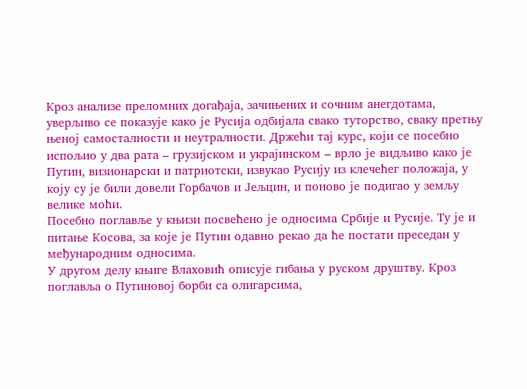Кроз анализе преломних догађаја, зачињених и сочним анегдотама, уверљиво се показује како је Русија одбијала свако туторство, сваку претњу њеној самосталности и неутралности. Држећи тај курс, који се посебно испољио у два рата – грузијском и украјинском – врло је видљиво како је Путин, визионарски и патриотски, извукао Русију из клечећег положаја, у коју су је били довели Горбачов и Јељцин, и поново је подигао у земљу велике моћи.
Посебно поглавље у књизи посвећено је односима Србије и Русије. Ту је и питање Косова, за које је Путин одавно рекао да ће постати преседан у међународним односима.
У другом делу књиге Влаховић описује гибања у руском друштву. Кроз поглавља о Путиновој борби са олигарсима,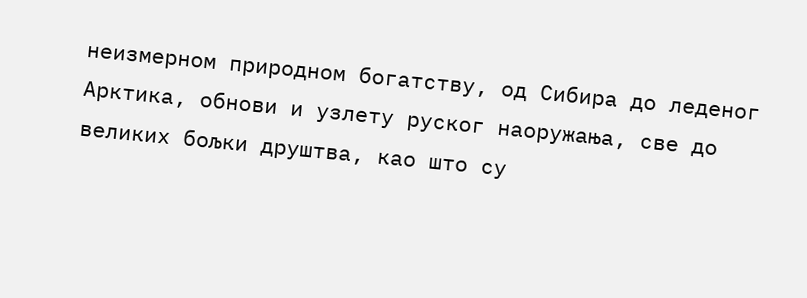неизмерном природном богатству, од Сибира до леденог Арктика, обнови и узлету руског наоружања, све до великих бољки друштва, као што су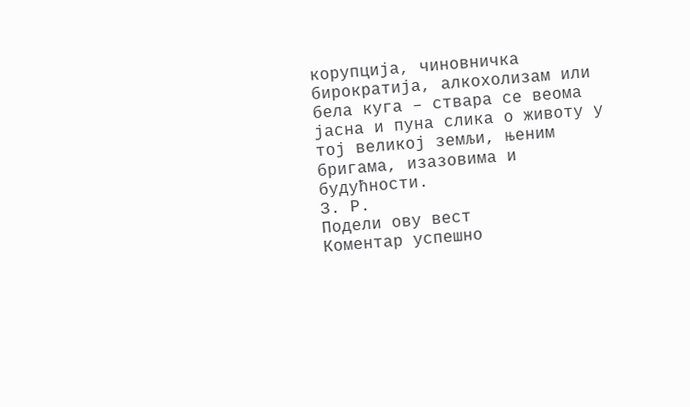корупција, чиновничка бирократија, алкохолизам или бела куга – ствара се веома јасна и пуна слика о животу у тој великој земљи, њеним бригама, изазовима и будућности.
З. Р.
Подели ову вест
Комeнтар успeшно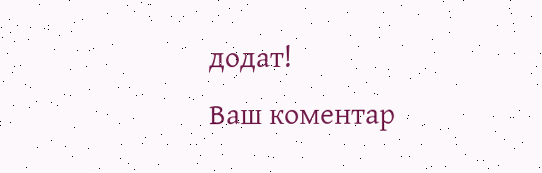додат!
Ваш комeнтар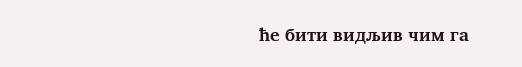ћe бити видљив чим га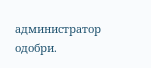администратор одобри.